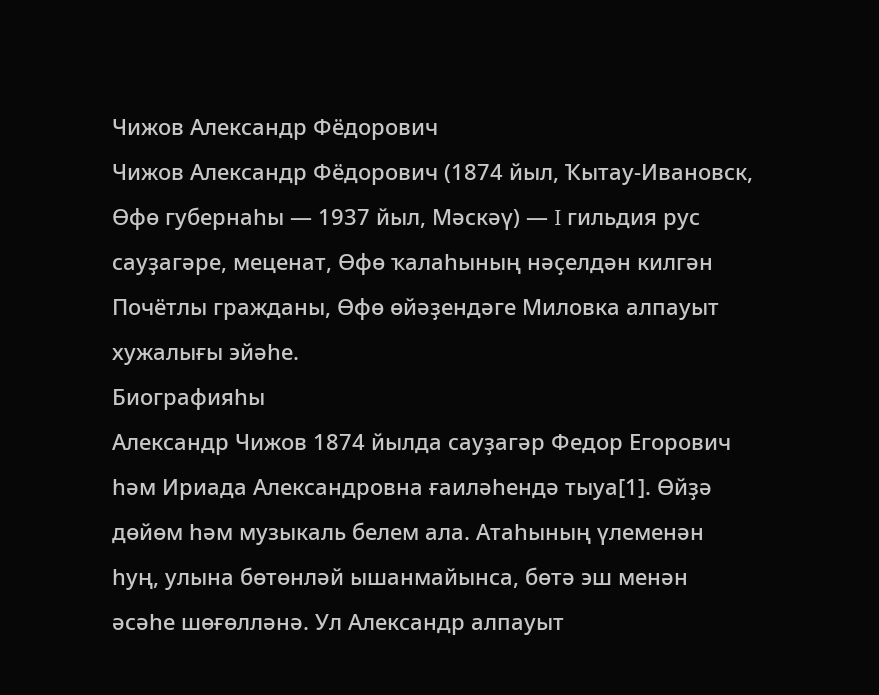Чижов Александр Фёдорович
Чижов Александр Фёдорович (1874 йыл, Ҡытау-Ивановск, Өфө губернаһы — 1937 йыл, Мәскәү) — I гильдия рус сауҙагәре, меценат, Өфө ҡалаһының нәҫелдән килгән Почётлы гражданы, Өфө өйәҙендәге Миловка алпауыт хужалығы эйәһе.
Биографияһы
Александр Чижов 1874 йылда сауҙагәр Федор Егорович һәм Ириада Александровна ғаиләһендә тыуа[1]. Өйҙә дөйөм һәм музыкаль белем ала. Атаһының үлеменән һуң, улына бөтөнләй ышанмайынса, бөтә эш менән әсәһе шөғөлләнә. Ул Александр алпауыт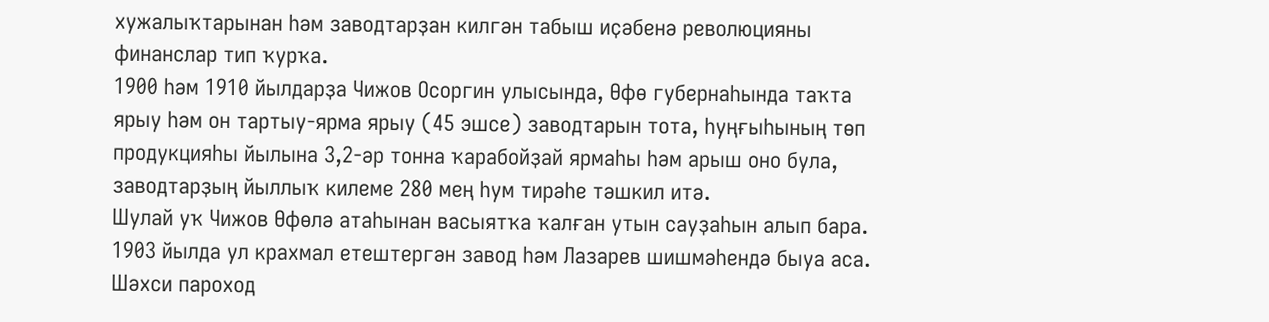хужалыҡтарынан һәм заводтарҙан килгән табыш иҫәбенә революцияны финанслар тип ҡурҡа.
1900 һәм 1910 йылдарҙа Чижов Осоргин улысында, Өфө губернаһында таҡта ярыу һәм он тартыу-ярма ярыу (45 эшсе) заводтарын тота, һуңғыһының төп продукцияһы йылына 3,2-әр тонна ҡарабойҙай ярмаһы һәм арыш оно була, заводтарҙың йыллыҡ килеме 280 мең һум тирәһе тәшкил итә.
Шулай уҡ Чижов Өфөлә атаһынан васыятҡа ҡалған утын сауҙаһын алып бара. 1903 йылда ул крахмал етештергән завод һәм Лазарев шишмәһендә быуа аса. Шәхси пароход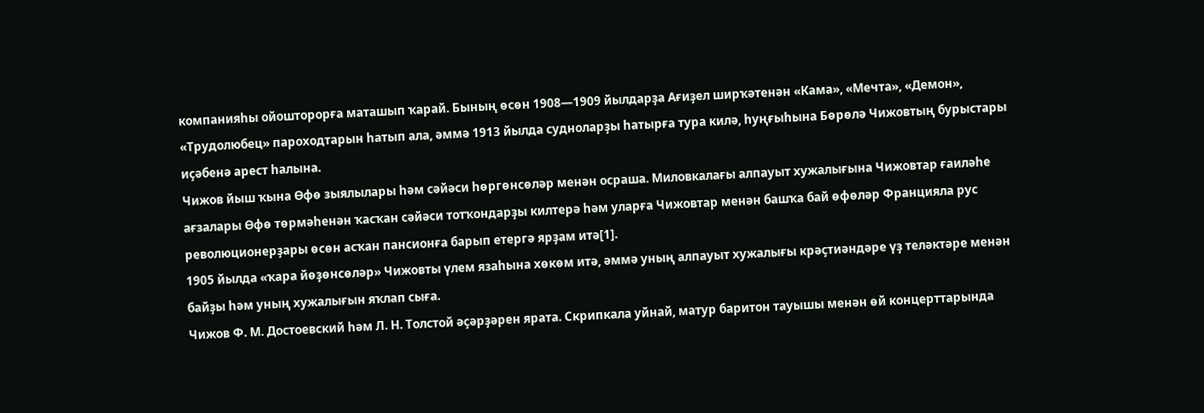компанияһы ойошторорға маташып ҡарай. Бының өсөн 1908—1909 йылдарҙа Ағиҙел ширҡәтенән «Кама», «Мечта», «Демон», «Трудолюбец» пароходтарын һатып ала, әммә 1913 йылда судноларҙы һатырға тура килә, һуңғыһына Бөрөлә Чижовтың бурыстары иҫәбенә арест һалына.
Чижов йыш ҡына Өфө зыялылары һәм сәйәси һөргөнсөләр менән осраша. Миловкалағы алпауыт хужалығына Чижовтар ғаиләһе ағзалары Өфө төрмәһенән ҡасҡан сәйәси тотҡондарҙы килтерә һәм уларға Чижовтар менән башҡа бай өфөләр Францияла рус революционерҙары өсөн асҡан пансионға барып етергә ярҙам итә[1].
1905 йылда «ҡара йөҙөнсөләр» Чижовты үлем язаһына хөкөм итә, әммә уның алпауыт хужалығы крәҫтиәндәре үҙ теләктәре менән байҙы һәм уның хужалығын яҡлап сыға.
Чижов Ф. М. Достоевский һәм Л. Н. Толстой әҫәрҙәрен ярата. Скрипкала уйнай, матур баритон тауышы менән өй концерттарында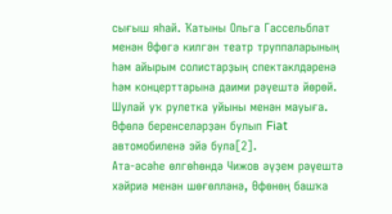сығыш яһай. Ҡатыны Ольга Гассельблат менән Өфөгә килгән театр труппаларының һәм айырым солистарҙың спектаклдәренә һәм концерттарына даими рәүештә йөрөй. Шулай уҡ рулетка уйыны менән мауыға. Өфөлә беренселәрҙән булып Fiat автомобиленә эйә була[2].
Ата-әсәһе өлгөһөндә Чижов әүҙем рәүештә хәйриә менән шөғөлләнә, Өфөнөң башҡа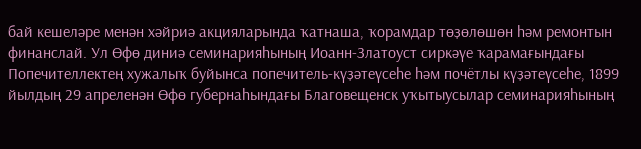бай кешеләре менән хәйриә акцияларында ҡатнаша, ҡорамдар төҙөлөшөн һәм ремонтын финанслай. Ул Өфө диниә семинарияһының Иоанн-Златоуст сиркәүе ҡарамағындағы Попечителлектең хужалыҡ буйынса попечитель-күҙәтеүсеһе һәм почётлы күҙәтеүсеһе, 1899 йылдың 29 апреленән Өфө губернаһындағы Благовещенск уҡытыусылар семинарияһының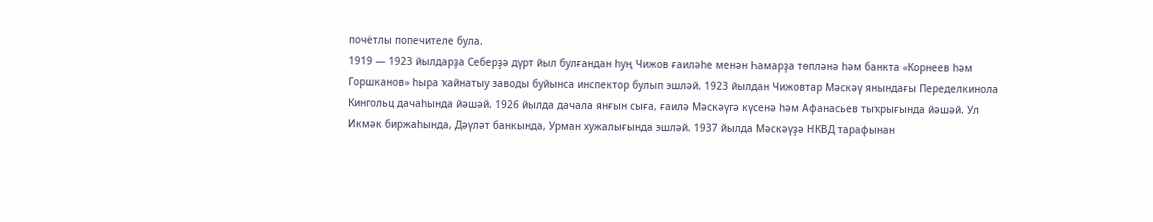почётлы попечителе була.
1919 — 1923 йылдарҙа Себерҙә дүрт йыл булғандан һуң Чижов ғаиләһе менән Һамарҙа төпләнә һәм банкта «Корнеев һәм Горшканов» һыра ҡайнатыу заводы буйынса инспектор булып эшләй. 1923 йылдан Чижовтар Мәскәү янындағы Переделкинола Кингольц дачаһында йәшәй. 1926 йылда дачала янғын сыға, ғаилә Мәскәүгә күсенә һәм Афанасьев тыҡрығында йәшәй. Ул Икмәк биржаһында, Дәүләт банкында, Урман хужалығында эшләй. 1937 йылда Мәскәүҙә НКВД тарафынан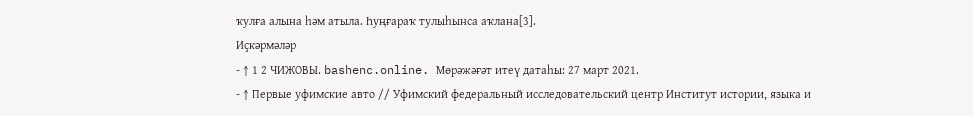ҡулға алына һәм атыла. Һуңғараҡ тулыһынса аҡлана[3].
Иҫкәрмәләр
- ↑ 1 2 ЧИЖОВЫ. bashenc.online. Мөрәжәғәт итеү датаһы: 27 март 2021.
- ↑ Первые уфимские авто // Уфимский федеральный исследовательский центр Институт истории, языка и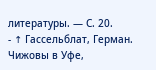литературы. — С. 20.
- ↑ Гассельблат, Герман. Чижовы в Уфе,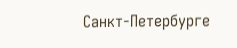Санкт-Петербурге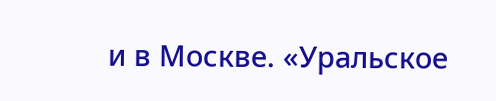и в Москве. «Уральское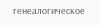генеалогическое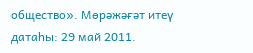общество». Мөрәжәғәт итеү датаһы: 29 май 2011.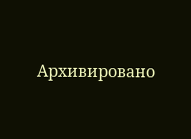Архивировано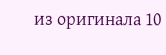из оригинала 10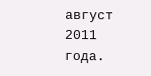август 2011 года.